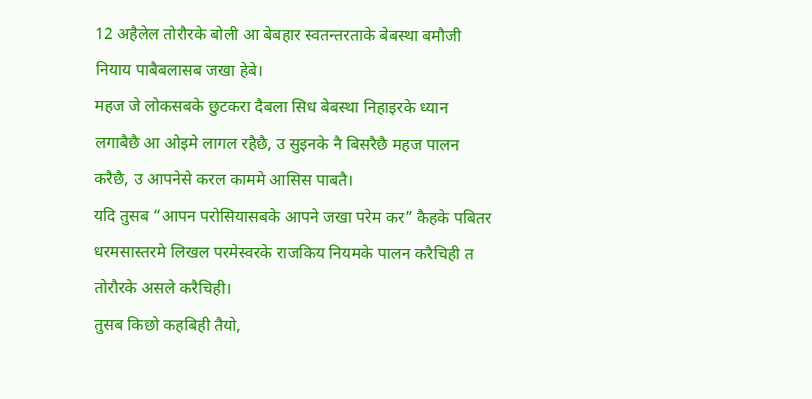12 अहैलेल तोरौरके बोली आ बेबहार स्वतन्तरताके बेबस्था बमौजी नियाय पाबैबलासब जखा हेबे।
महज जे लोकसबके छुटकरा दैबला सिध बेबस्था निहाइरके ध्यान लगाबैछै आ ओइमे लागल रहैछै, उ सुइनके नै बिसरैछै महज पालन करैछै, उ आपनेसे करल काममे आसिस पाबतै।
यदि तुसब “आपन परोसियासबके आपने जखा परेम कर” कैहके पबितर धरमसास्तरमे लिखल परमेस्वरके राजकिय नियमके पालन करैचिही त तोरौरके असले करैचिही।
तुसब किछो कहबिही तैयो,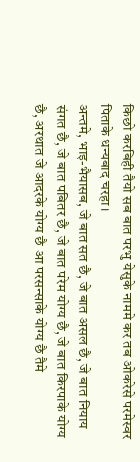किछो करबिही तैयो सब बात परभु येसुके नाममे कर तब ओकरेसे परमेस्वर पिताके धन्यबाद चरहा।
अन्तमे, भाइ-भैयासब, जे बात सत छै, जे बात असल छै, जे बात नियाय संगत छै, जे बात पबितर छै, जे बात परेम योग्य छै, जे बात किरपाके योग्य छै, अरथात जे आदरके योग्य छै आ परसन्साके योग्य छै तैमे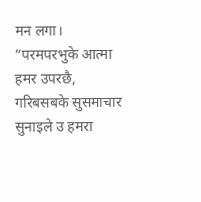मन लगा।
“परमपरभुके आत्मा हमर उपरछै, गरिबसबके सुसमाचार सुनाइले उ हमरा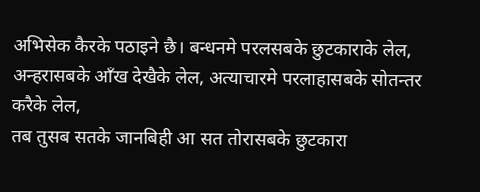अभिसेक कैरके पठाइने छै। बन्धनमे परलसबके छुटकाराके लेल, अन्हरासबके आँख देखैके लेल, अत्याचारमे परलाहासबके सोतन्तर करैके लेल,
तब तुसब सतके जानबिही आ सत तोरासबके छुटकारा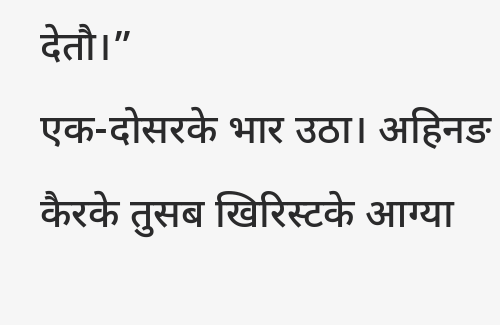देतौ।”
एक-दोसरके भार उठा। अहिनङ कैरके तुसब खिरिस्टके आग्या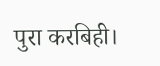पुरा करबिही।